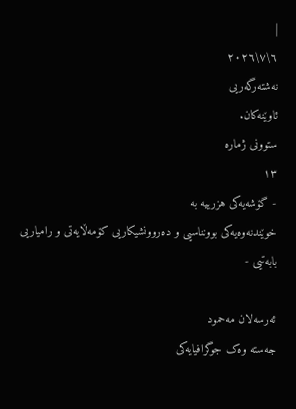|
٦\٧\٢٠٢٦
نەشتەرگەریی
ئاوێنەکان.
ستوونی ژمارە
١٣
- گۆشەیەکی هزرییە بە
خوێندنەوەیەکی بوونناسیی و دەروونشیکاریی کۆمەڵایەتی و رامیاریی
بابەتیی -

ئەرسەلان مەحمود
جەستە وەک جوگرافیایەکی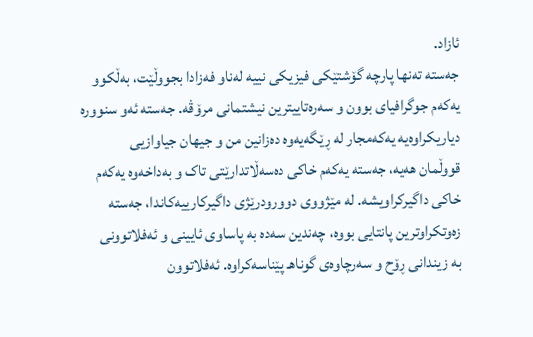ئازاد.
جەستە تەنها پارچە گۆشتێکی فیزیکی نییە لەناو فەزادا بجووڵێت، بەڵکوو
یەکەم جوگرافیای بوون و سەرەتاییترین نیشتمانی مرۆڤە. جەستە ئەو سنوورە
دیاریکراوەیە یەکەمجار لە ڕێگەیەوە دەزانین من و جیهان جیاوازیی
قووڵمان هەیە، جەستە یەکەم خاکی دەسەڵاتدارێتی تاک و بەداخەوە یەکەم
خاکی داگیرکراویشە. لە مێژووی دوورودرێژی داگیرکارییەکاندا، جەستە
زەوتکراوترین پانتایی بووە، چەندین سەدە بە پاساوی ئایینی و ئەفلاتوونی
بە زیندانی ڕۆح و سەرچاوەی گوناهـ پێناسەکراوە. ئەفلاتوون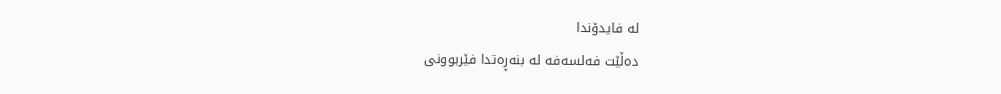لە فایدۆندا
دەڵێت فەلسەفە لە بنەڕەتدا فێربوونی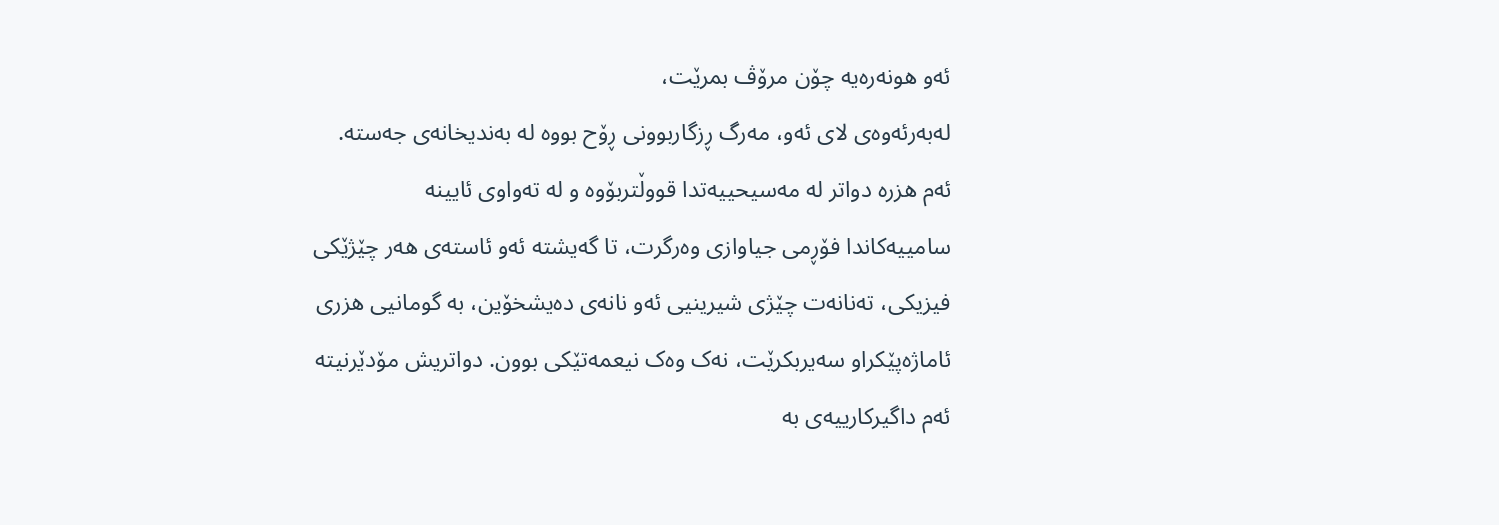ئەو هونەرەیە چۆن مرۆڤ بمرێت،
لەبەرئەوەی لای ئەو، مەرگ ڕزگاربوونی ڕۆح بووە لە بەندیخانەی جەستە.
ئەم هزرە دواتر لە مەسیحییەتدا قووڵتربۆوە و لە تەواوی ئایینە
سامییەکاندا فۆڕمی جیاوازی وەرگرت، تا گەیشتە ئەو ئاستەی هەر چێژێکی
فیزیکی، تەنانەت چێژی شیرینیی ئەو نانەی دەیشخۆین، بە گومانیی هزری
ئاماژەپێکراو سەیربکرێت، نەک وەک نیعمەتێکی بوون. دواتریش مۆدێرنیتە
ئەم داگیرکارییەی بە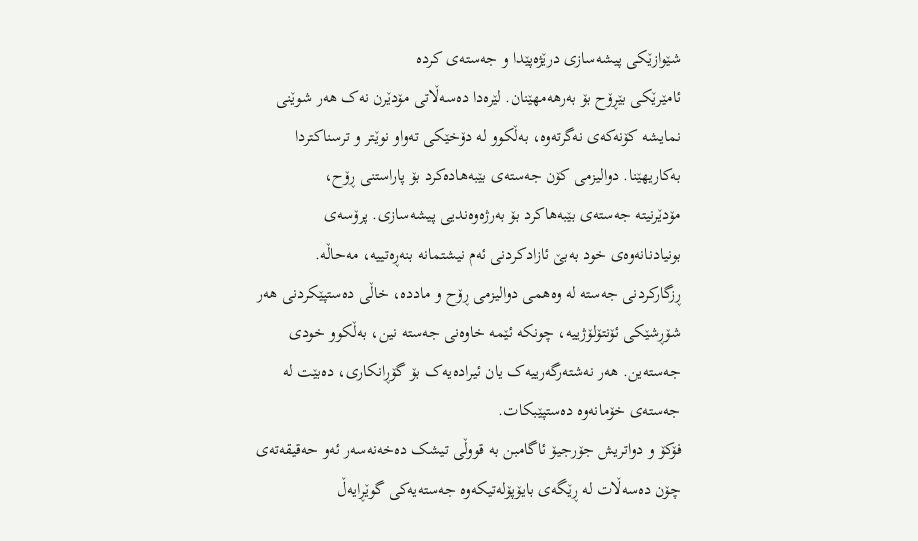شێوازێکی پیشەسازی درێژەپێدا و جەستەی کردە
ئامێرێکی بێڕۆح بۆ بەرهەمهێنان. لێرەدا دەسەڵاتی مۆدێرن نەک هەر شوێنی
نمایشە کۆنەکەی نەگرتەوە، بەڵکوو لە دۆخێکی تەواو نوێتر و ترسناکتردا
بەکاریهێنا. دوالیزمی کۆن جەستەی بێبەهادەکرد بۆ پاراستنی ڕۆح،
مۆدێرنیتە جەستەی بێبەهاکرد بۆ بەرژەوەندیی پیشەسازی. پرۆسەی
بونیادنانەوەی خود بەبێ ئازادکردنی ئەم نیشتمانە بنەڕەتییە، مەحاڵە.
ڕزگارکردنی جەستە لە وەهمی دوالیزمی ڕۆح و ماددە، خاڵی دەستپێکردنی هەر
شۆڕشێکی ئۆنتۆلۆژییە، چونکە ئێمە خاوەنی جەستە نین، بەڵکوو خودی
جەستەین. هەر نەشتەرگەرییەک یان ئیرادەیەک بۆ گۆڕانکاری، دەبێت لە
جەستەی خۆمانەوە دەستپێبکات.
فۆکۆ و دواتریش جۆرجیۆ ئاگامبن بە قووڵی تیشک دەخەنەسەر ئەو حەقیقەتەی
چۆن دەسەڵات لە ڕێگەی بایۆپۆلەتیکەوە جەستەیەکی گوێڕایەڵ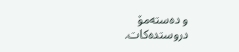و دەستەمۆ
دروستدەکات.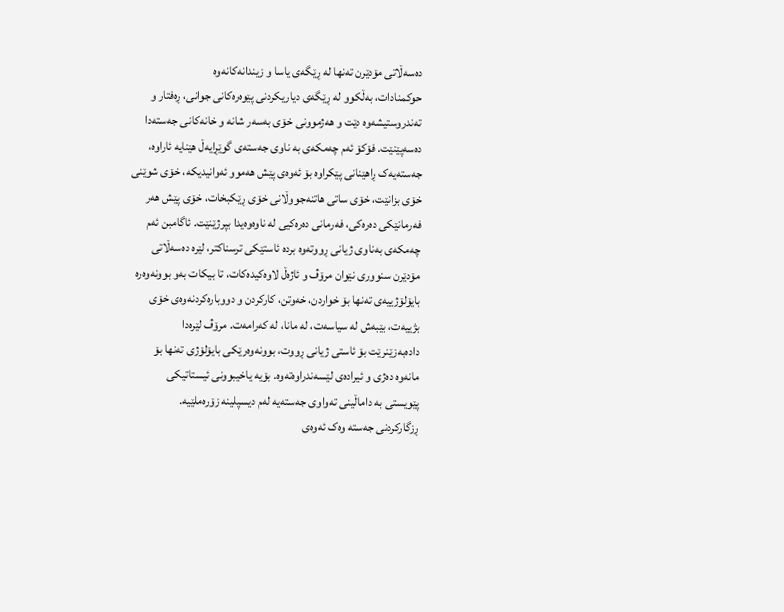دەسەڵاتی مۆدێرن تەنها لە ڕێگەی یاسا و زیندانەکانەوە
حوکمنادات، بەڵکوو لە ڕێگەی دیاریکردنی پێوەرەکانی جوانی، ڕەفتار و
تەندروستیشەوە دێت و هەژموونی خۆی بەسەر شانە و خانەکانی جەستەدا
دەسەپێنێت. فۆکۆ ئەم چەمکەی بە ناوی جەستەی گوێڕایەڵ هێنایە ئاراوە،
جەستەیەک ڕاهێنانی پێکراوە بۆ ئەوەی پێش هەموو ئەوانیدیکە، خۆی شوێنی
خۆی بزانێت، خۆی ساتی هاتنەجووڵانی خۆی ڕێکبخات، خۆی پێش هەر
فەرمانێکی دەرەکی، فەرمانی دەرەکیی لە ناوەوەیدا بپرژێنێت. ئاگامبن ئەم
چەمکەی بەناوی ژیانی ڕووتەوە بردە ئاستێکی ترسناکتر، لێرە دەسەڵاتی
مۆدێرن سنووری نێوان مرۆڤ و ئاژەڵ لاوەکیدەکات، تا بیکات بەو بوونەوەرە
بایۆلۆژییەی تەنها بۆ خواردن، خەوتن، کارکردن و دووبارەکردنەوەی خۆی
بژییەت، بێبەش لە سیاسەت، لە مانا، لە کەرامەت. مرۆڤ لێرەدا
دادەبەزێنرێت بۆ ئاستی ژیانی ڕووت، بوونەوەرێکی بایۆلۆژی تەنها بۆ
مانەوە دەژی و ئیرادەی لێسەندراوەتەوە. بۆیە یاخیبوونی ئیستاتیکی
پێویستی بە داماڵینی تەواوی جەستەیە لەم دیسپلینە زۆرەملێیە.
ڕزگارکردنی جەستە وەک ئەوەی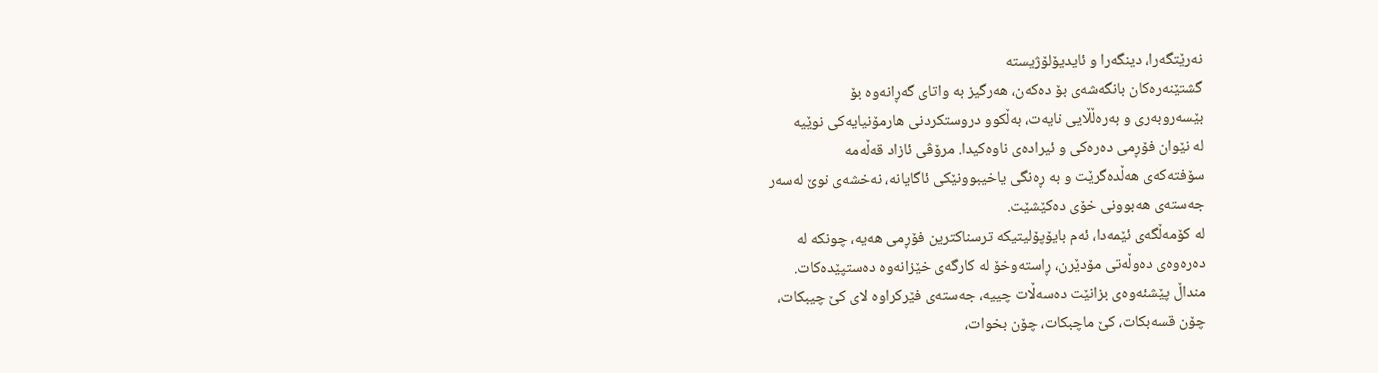نەرێتگەرا، دینگەرا و ئایدیۆلۆژیستە
گشتێنەرەکان بانگەشەی بۆ دەکەن، هەرگیز بە واتای گەڕانەوە بۆ
بێسەروبەری و بەرەڵڵایی نایەت، بەڵکوو دروستکردنی هارمۆنیایەکی نوێیە
لە نێوان فۆڕمی دەرەکی و ئیرادەی ناوەکیدا. مرۆڤی ئازاد قەڵەمە
سۆفتەکەی هەڵدەگرێت و بە ڕەنگی یاخیبوونێکی ئاگایانە، نەخشەی نوێ لەسەر
جەستەی هەبوونی خۆی دەکێشێت.
لە کۆمەڵگەی ئێمەدا، ئەم بایۆپۆلیتیکە ترسناکترین فۆڕمی هەیە، چونکە لە
دەرەوەی دەوڵەتی مۆدێرن، ڕاستەوخۆ لە کارگەی خێزانەوە دەستپێدەکات.
منداڵ پێشئەوەی بزانێت دەسەڵات چییە، جەستەی فێرکراوە لای کێ چیبکات،
چۆن قسەبکات، کێ ماچبکات، چۆن بخوات،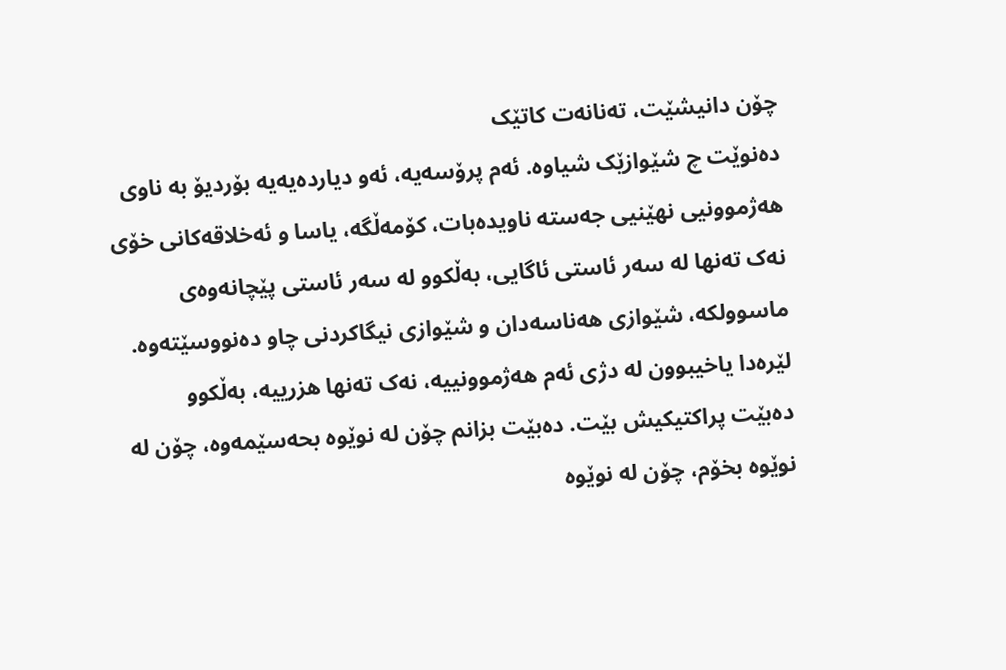چۆن دانیشێت، تەنانەت کاتێک
دەنوێت چ شێوازێک شیاوە. ئەم پرۆسەیە، ئەو دیاردەیەیە بۆردیۆ بە ناوی
هەژموونیی نهێنیی جەستە ناویدەبات، کۆمەڵگە، یاسا و ئەخلاقەکانی خۆی
نەک تەنها لە سەر ئاستی ئاگایی، بەڵکوو لە سەر ئاستی پێچانەوەی
ماسوولکە، شێوازی هەناسەدان و شێوازی نیگاکردنی چاو دەنووسێتەوە.
لێرەدا یاخیبوون لە دژی ئەم هەژموونییە، نەک تەنها هزرییە، بەڵکوو
دەبێت پراکتیکیش بێت. دەبێت بزانم چۆن لە نوێوە بحەسێمەوە، چۆن لە
نوێوە بخۆم، چۆن لە نوێوە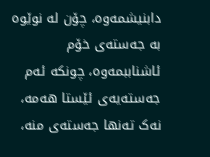دابنیشمەوە، چۆن لە نوێوە بە جەستەی خۆم
ئاشناببمەوە، چونکە ئەم جەستەیەی ئێستا هەمە، نەک تەنها جەستەی منە،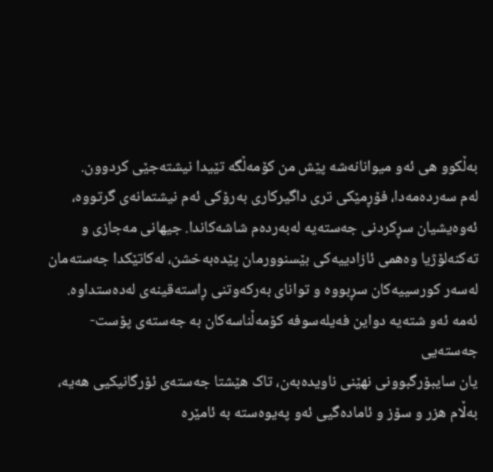بەڵکوو هی ئەو میوانانەشە پێش من کۆمەڵگە تێیدا نیشتەجێی کردوون.
لەم سەردەمەدا، فۆڕمێکی تری داگیرکاری بەرۆکی ئەم نیشتمانەی گرتووە،
ئەوەیشیان سڕکردنی جەستەیە لەبەردەم شاشەکاندا. جیهانی مەجازی و
تەکنەلۆژیا وەهمی ئازادییەکی بێسنوورمان پێدەبەخشن، لەکاتێکدا جەستەمان
لەسەر کورسییەکان سڕبووە و توانای بەرکەوتنی ڕاستەقینەی لەدەستداوە.
ئەمە ئەو شتەیە دواین فەیلەسوفە کۆمەڵناسەکان بە جەستەی پۆست-جەستەیی
یان سایبۆرگبوونی نهێنی ناویدەبەن، تاک هێشتا جەستەی ئۆرگانیکیی هەیە،
بەڵام هزر و سۆز و ئامادەگیی ئەو پەیوەستە بە ئامێرە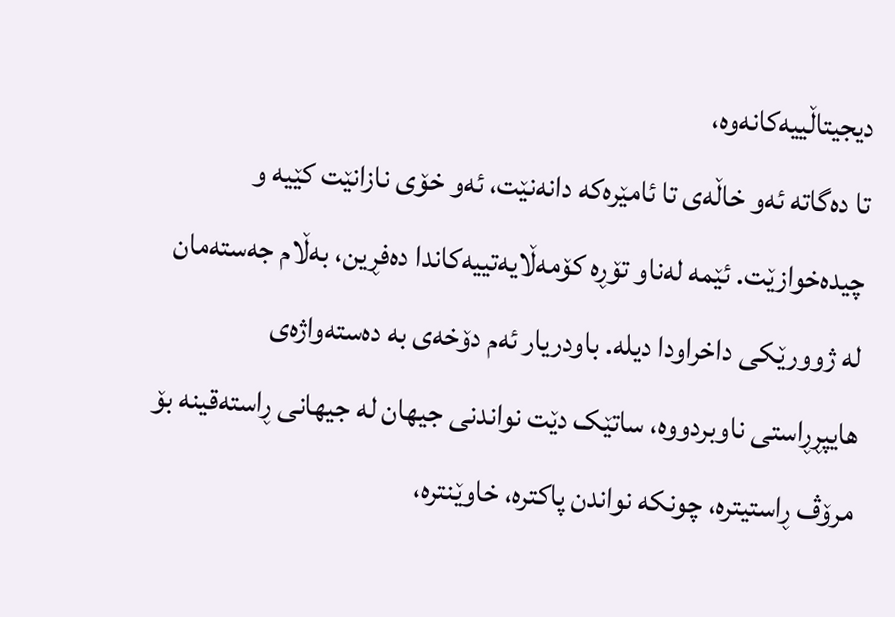دیجیتاڵییەکانەوە،
تا دەگاتە ئەو خاڵەی تا ئامێرەکە دانەنێت، ئەو خۆی نازانێت کێیە و
چیدەخوازێت. ئێمە لەناو تۆڕە کۆمەڵایەتییەکاندا دەفڕین، بەڵام جەستەمان
لە ژوورێکی داخراودا دیلە. باودریار ئەم دۆخەی بە دەستەواژەی
هایپڕڕاستی ناوبردووە، ساتێک دێت نواندنی جیهان لە جیهانی ڕاستەقینە بۆ
مرۆڤ ڕاستیترە، چونکە نواندن پاکترە، خاوێنترە،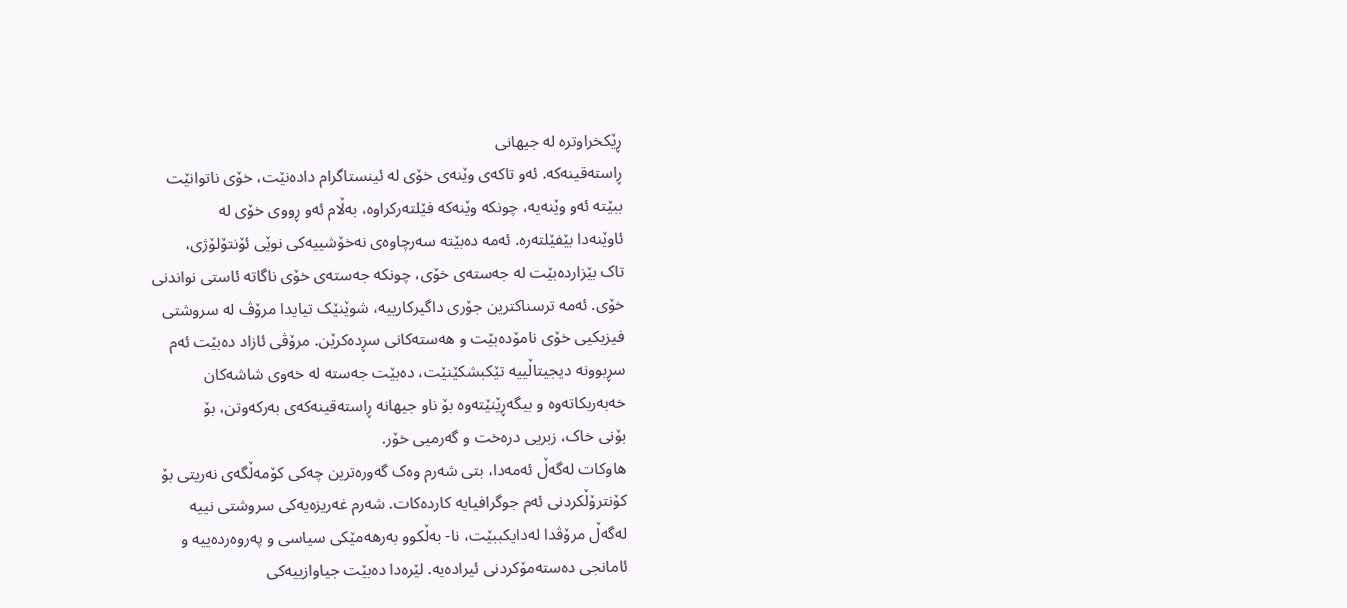ڕێکخراوترە لە جیهانی
ڕاستەقینەکە. ئەو تاکەی وێنەی خۆی لە ئینستاگرام دادەنێت، خۆی ناتوانێت
ببێتە ئەو وێنەیە، چونکە وێنەکە فێلتەرکراوە، بەڵام ئەو ڕووی خۆی لە
ئاوێنەدا بێفێلتەرە. ئەمە دەبێتە سەرچاوەی نەخۆشییەکی نوێی ئۆنتۆلۆژی،
تاک بێزاردەبێت لە جەستەی خۆی، چونکە جەستەی خۆی ناگاتە ئاستی نواندنی
خۆی. ئەمە ترسناکترین جۆری داگیرکارییە، شوێنێک تیایدا مرۆڤ لە سروشتی
فیزیکیی خۆی نامۆدەبێت و هەستەکانی سڕدەکرێن. مرۆڤی ئازاد دەبێت ئەم
سڕبوونە دیجیتاڵییە تێکبشکێنێت، دەبێت جەستە لە خەوی شاشەکان
خەبەربکاتەوە و بیگەڕێنێتەوە بۆ ناو جیهانە ڕاستەقینەکەی بەرکەوتن، بۆ
بۆنی خاک، زبریی درەخت و گەرمیی خۆر.
هاوکات لەگەڵ ئەمەدا، بتی شەرم وەک گەورەترین چەکی کۆمەڵگەی نەریتی بۆ
کۆنترۆڵکردنی ئەم جوگرافیایە کاردەکات. شەرم غەریزەیەکی سروشتی نییە
لەگەڵ مرۆڤدا لەدایکببێت، نا- بەڵکوو بەرهەمێکی سیاسی و پەروەردەییە و
ئامانجی دەستەمۆکردنی ئیرادەیە. لێرەدا دەبێت جیاوازییەکی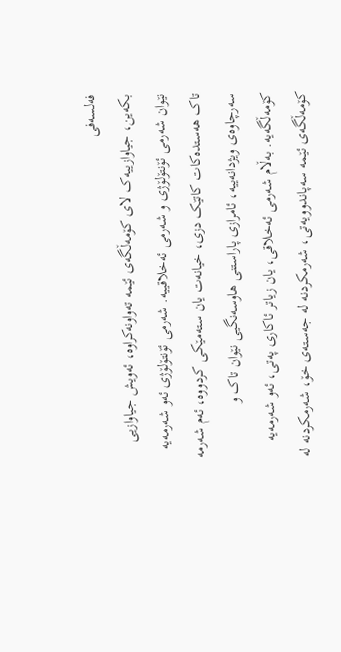فەلسەفی
بکەین، جیاوازییەک لای کۆمەڵگەی ئێمە تەواونەکراوە، ئەویش جیاوازیی
نێوان شەرمی ئۆنتۆلۆژی و شەرمی ئەخلاقییە. شەرمی ئۆنتۆلۆژی ئەو شەرمەیە
تاک هەستدەکات کاتێک دزی، خیانەت یان ستەمێکی کردووە، ئەم شەرمە
سەرچاوەی ویژدانەییە، ئامرازی پاراستنی هاوسەنگیی نێوان تاک و
کۆمەڵگەیە. بەڵام شەرمی ئەخلاقی، یان زیاتر ئاکاری پەتی، ئەو شەرمەیە
کۆمەڵگەی ئێمە سەپاندوویەتی، شەرمکردنە لە جەستەی خۆ، شەرمکردنە لە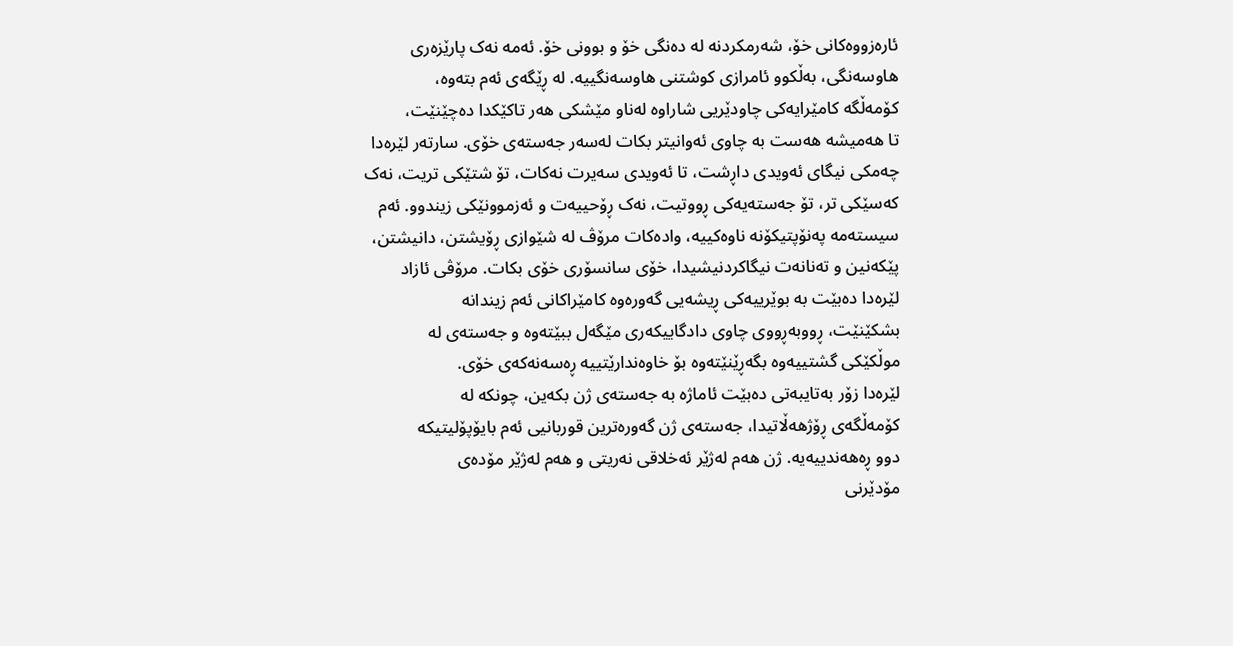ئارەزووەکانی خۆ، شەرمکردنە لە دەنگی خۆ و بوونی خۆ. ئەمە نەک پارێزەری
هاوسەنگی، بەڵکوو ئامرازی کوشتنی هاوسەنگییە. لە ڕێگەی ئەم بتەوە،
کۆمەڵگە کامێرایەکی چاودێریی شاراوە لەناو مێشکی هەر تاکێکدا دەچێنێت،
تا هەمیشە هەست بە چاوی ئەوانیتر بکات لەسەر جەستەی خۆی. سارتەر لێرەدا
چەمکی نیگای ئەویدی داڕشت، تا ئەویدی سەیرت نەکات، تۆ شتێکی تریت، نەک
کەسێکی تر، تۆ جەستەیەکی ڕووتیت، نەک ڕۆحییەت و ئەزموونێکی زیندوو. ئەم
سیستەمە پەنۆپتیکۆنە ناوەکییە، وادەکات مرۆڤ لە شێوازی ڕۆیشتن، دانیشتن،
پێکەنین و تەنانەت نیگاکردنیشیدا، خۆی سانسۆری خۆی بکات. مرۆڤی ئازاد
لێرەدا دەبێت بە بوێرییەکی ڕیشەیی گەورەوە کامێراکانی ئەم زیندانە
بشکێنێت، ڕووبەڕووی چاوی دادگاییکەری مێگەل ببێتەوە و جەستەی لە
موڵکێکی گشتییەوە بگەڕێنێتەوە بۆ خاوەندارێتییە ڕەسەنەکەی خۆی.
لێرەدا زۆر بەتایبەتی دەبێت ئاماژە بە جەستەی ژن بکەین، چونکە لە
کۆمەڵگەی ڕۆژهەڵاتیدا، جەستەی ژن گەورەترین قوربانیی ئەم بایۆپۆلیتیکە
دوو ڕەهەندییەیە. ژن هەم لەژێر ئەخلاقی نەریتی و هەم لەژێر مۆدەی
مۆدێرنی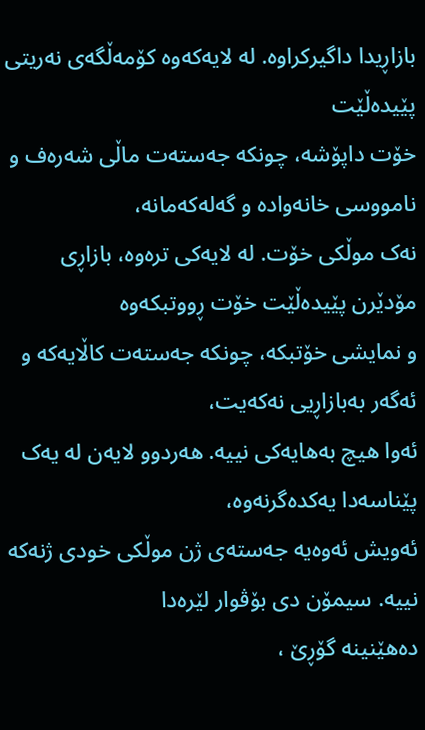بازاڕیدا داگیرکراوە. لە لایەکەوە کۆمەڵگەی نەریتی پێیدەڵێت
خۆت داپۆشە، چونکە جەستەت ماڵی شەرەف و نامووسی خانەوادە و گەلەکەمانە،
نەک موڵکی خۆت. لە لایەکی ترەوە، بازاڕی مۆدێرن پێیدەڵێت خۆت ڕووتبکەوە
و نمایشی خۆتبکە، چونکە جەستەت کاڵایەکە و ئەگەر بەبازاڕیی نەکەیت،
ئەوا هیچ بەهایەکی نییە. هەردوو لایەن لە یەک پێناسەدا یەکدەگرنەوە،
ئەویش ئەوەیە جەستەی ژن موڵکی خودی ژنەکە نییە. سیمۆن دی بۆڤوار لێرەدا
دەهێنینە گۆڕێ ،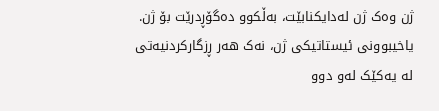ژن وەک ژن لەدایکنابێت، بەڵکوو دەگۆڕدرێت بۆ ژن.
یاخیبوونی ئیستاتیکی ژن، نەک هەر ڕزگارکردنیەتی لە یەکێک لەو دوو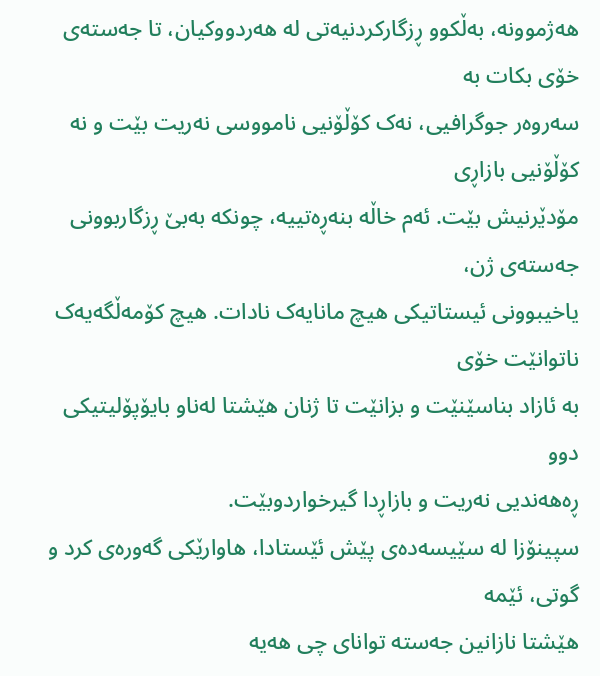هەژموونە، بەڵکوو ڕزگارکردنیەتی لە هەردووکیان، تا جەستەی خۆی بکات بە
سەروەر جوگرافیی، نەک کۆڵۆنیی نامووسی نەریت بێت و نە کۆڵۆنیی بازاڕی
مۆدێرنیش بێت. ئەم خاڵە بنەڕەتییە، چونکە بەبێ ڕزگاربوونی جەستەی ژن،
یاخیبوونی ئیستاتیکی هیچ مانایەک نادات. هیچ کۆمەڵگەیەک ناتوانێت خۆی
بە ئازاد بناسێنێت و بزانێت تا ژنان هێشتا لەناو بایۆپۆلیتیکی دوو
ڕەهەندیی نەریت و بازاڕدا گیرخواردوبێت.
سپینۆزا لە سێیسەدەی پێش ئێستادا، هاوارێکی گەورەی کرد و گوتی، ئێمە
هێشتا نازانین جەستە توانای چی هەیە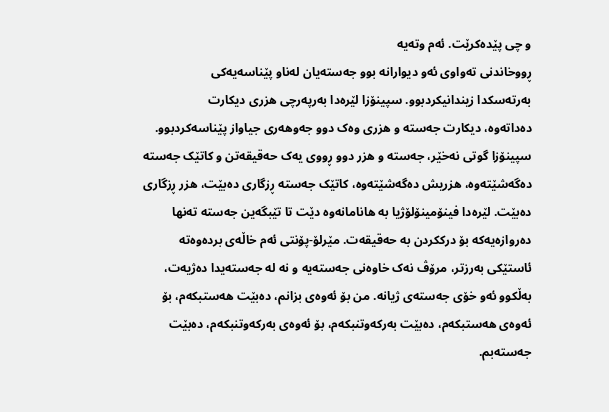و چی پێدەکرێت. ئەم وتەیە
ڕووخاندنی تەواوی ئەو دیوارانە بوو جەستەیان لەناو پێناسەیەکی
بەرتەسکدا زیندانیکردبوو. سپینۆزا لێرەدا بەرپەرچی هزری دیکارت
دەداتەوە، دیکارت جەستە و هزری وەک دوو جەوهەری جیاواز پێناسەکردبوو.
سپینۆزا گوتی نەخێر، جەستە و هزر دوو ڕووی یەک حەقیقەتن و کاتێک جەستە
دەگەشێتەوە، هزریش دەگەشێتەوە، کاتێک جەستە ڕزگاری دەبێت، هزر ڕزگاری
دەبێت. لێرەدا فینۆمینۆلۆژیا بە هانامانەوە دێت تا تێبگەین جەستە تەنها
دەروازەیەکە بۆ درککردن بە حەقیقەت. مێرلۆ-پۆنتی ئەم خاڵەی بردەوەتە
ئاستێکی بەرزتر، مرۆڤ نەک خاوەنی جەستەیە و نە لە جەستەیدا دەژیەت،
بەڵکوو ئەو خۆی جەستەی ژیانە. من بۆ ئەوەی بزانم، دەبێت هەستبکەم، بۆ
ئەوەی هەستبکەم، دەبێت بەرکەوتنبکەم، بۆ ئەوەی بەرکەوتنبکەم، دەبێت
جەستەبم.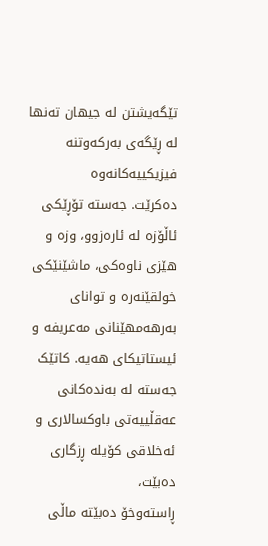تێگەیشتن لە جیهان تەنها لە ڕێگەی بەرکەوتنە فیزیکییەکانەوە
دەکرێت. جەستە تۆڕێکی ئاڵۆزە لە ئارەزوو، وزە و هێزی ناوەکی، ماشێنێکی
خولقێنەرە و توانای بەرهەمهێنانی مەعریفە و ئیستاتیکای هەیە. کاتێک
جەستە لە بەندەکانی عەقڵییەتی باوکسالاری و ئەخلاقی کۆیلە ڕزگاری دەبێت،
ڕاستەوخۆ دەبێتە ماڵی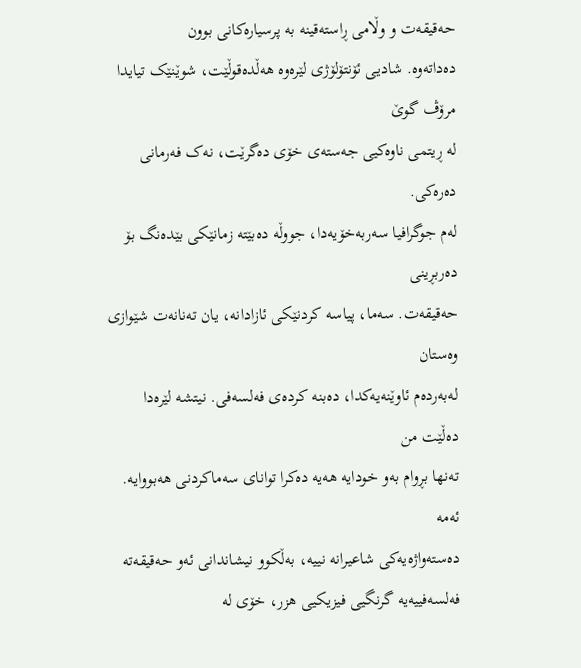حەقیقەت و وڵامی ڕاستەقینە بە پرسیارەکانی بوون
دەداتەوە. شادیی ئۆنتۆلۆژی لێرەوە هەڵدەقوڵێت، شوێنێک تیایدا مرۆڤ گوێ
لە ڕیتمی ناوەکیی جەستەی خۆی دەگرێت، نەک فەرمانی دەرەکی.
لەم جوگرافیا سەربەخۆیەدا، جووڵە دەبێتە زمانێکی بێدەنگ بۆ دەربڕینی
حەقیقەت. سەما، پیاسە کردنێکی ئازادانە، یان تەنانەت شێوازی وەستان
لەبەردەم ئاوێنەیەکدا، دەبنە کردەی فەلسەفی. نیتشە لێرەدا دەڵێت من
تەنها بڕوام بەو خودایە هەیە دەکرا توانای سەماکردنی هەبووایە. ئەمە
دەستەواژەیەکی شاعیرانە نییە، بەڵکوو نیشاندانی ئەو حەقیقەتە
فەلسەفییەیە گرنگیی فیزیکیی هزر، خۆی لە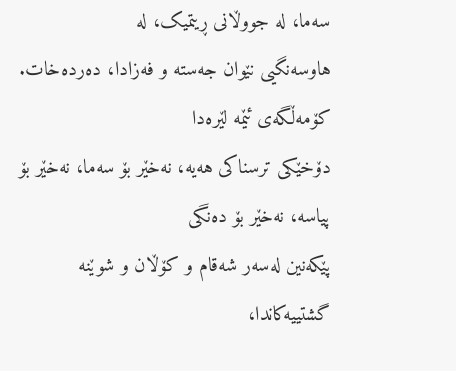سەما، لە جووڵانی ڕیتمیک، لە
هاوسەنگیی نێوان جەستە و فەزادا، دەردەخات. کۆمەڵگەی ئێمە لێرەدا
دۆخێکی ترسناکی هەیە، نەخێر بۆ سەما، نەخێر بۆ پیاسە، نەخێر بۆ دەنگی
پێکەنین لەسەر شەقام و کۆڵان و شوێنە گشتییەکاندا،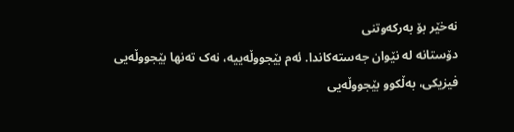نەخێر بۆ بەرکەوتنی
دۆستانە لە نێوان جەستەکاندا. ئەم بێجووڵەییە، نەک تەنها بێجووڵەیی
فیزیکی، بەڵکوو بێجووڵەیی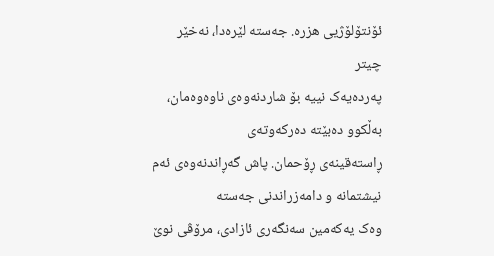ئۆنتۆلۆژیی هزرە. جەستە لێرەدا، نەخێر چیتر
پەردەیەک نییە بۆ شاردنەوەی ناوەوەمان، بەڵکوو دەبێتە دەرکەوتەی
ڕاستەقینەی ڕۆحمان. پاش گەڕاندنەوەی ئەم نیشتمانە و دامەزراندنی جەستە
وەک یەکەمین سەنگەری ئازادی، مرۆڤی نوێ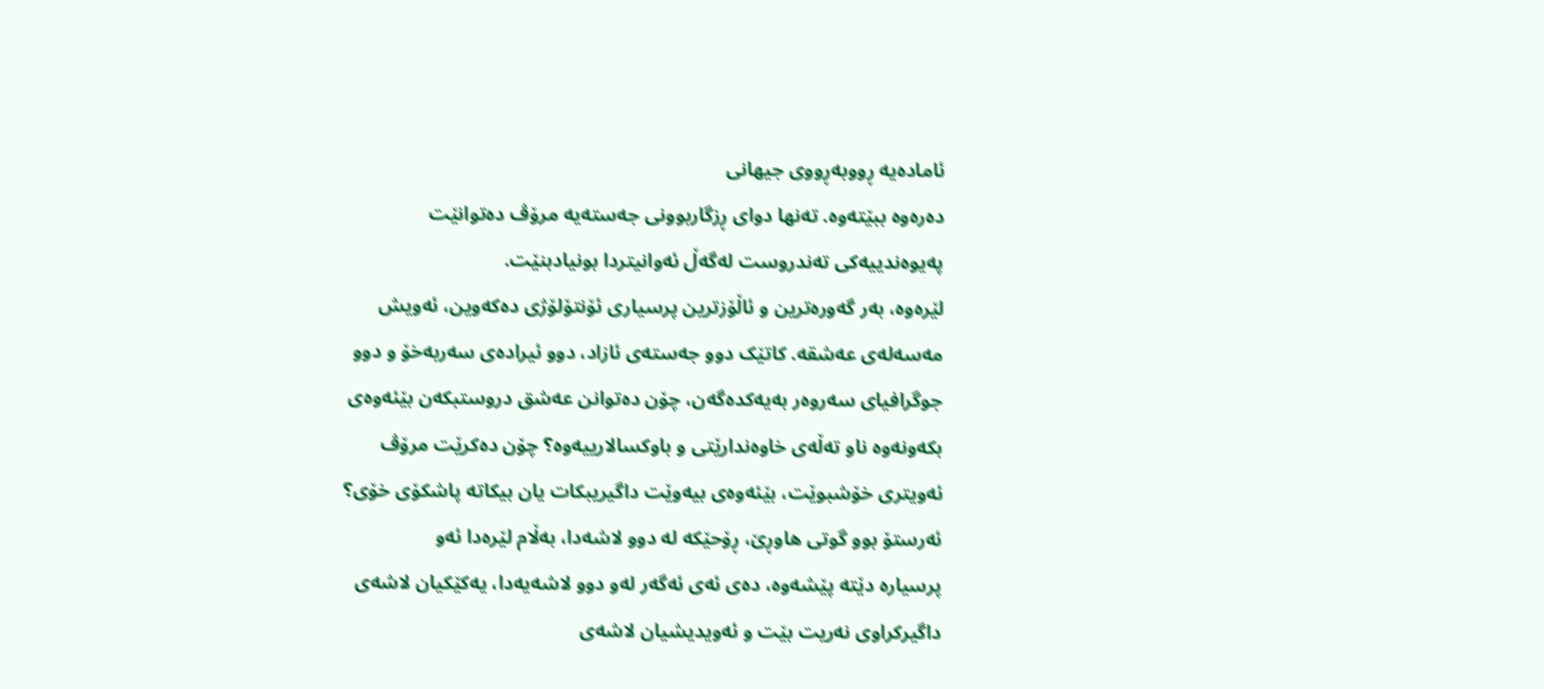ئامادەیە ڕووبەڕووی جیهانی
دەرەوە ببێتەوە. تەنها دوای ڕزگاربوونی جەستەیە مرۆڤ دەتوانێت
پەیوەندییەکی تەندروست لەگەڵ ئەوانیتردا بونیادبنێت.
لێرەوە، بەر گەورەترین و ئاڵۆزترین پرسیاری ئۆنتۆلۆژی دەکەوین، ئەویش
مەسەلەی عەشقە. کاتێک دوو جەستەی ئازاد، دوو ئیرادەی سەربەخۆ و دوو
جوگرافیای سەروەر بەیەکدەگەن، چۆن دەتوانن عەشق دروستبکەن بێئەوەی
بکەونەوە ناو تەڵەی خاوەندارێتی و باوکسالارییەوە؟ چۆن دەکرێت مرۆڤ
ئەویتری خۆشبوێت، بێئەوەی بیەوێت داگیریبکات یان بیکاتە پاشکۆی خۆی؟
ئەرستۆ بوو گوتی هاوڕێ، ڕۆحێکە لە دوو لاشەدا، بەڵام لێرەدا ئەو
پرسیارە دێتە پێشەوە، دەی ئەی ئەگەر لەو دوو لاشەیەدا، یەکێکیان لاشەی
داگیرکراوی نەریت بێت و ئەویدیشیان لاشەی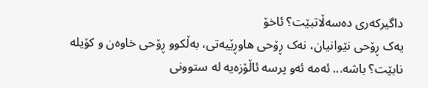داگیرکەری دەسەڵاتبێت؟ ئاخۆ
یەک ڕۆحی نێوانیان، نەک ڕۆحی هاوڕێیەتی، بەڵکوو ڕۆحی خاوەن و کۆیلە
نابێت؟ باشە... ئەمە ئەو پرسە ئاڵۆزەیە لە ستوونی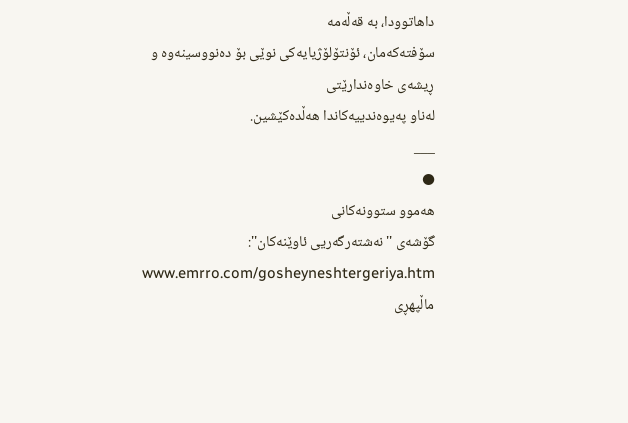داهاتوودا، بە قەڵەمە
سۆفتەکەمان، ئۆنتۆلۆژیایەکی نوێی بۆ دەنووسینەوە و ڕیشەی خاوەندارێتی
لەناو پەیوەندییەکاندا هەڵدەکێشین.
___
●
هەموو ستوونەکانی
گۆشەی ''نەشتەرگەریی ئاوێنەکان'':
www.emrro.com/gosheyneshtergeriya.htm
ماڵپهڕی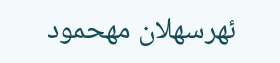ئهرسهلان مهحمود